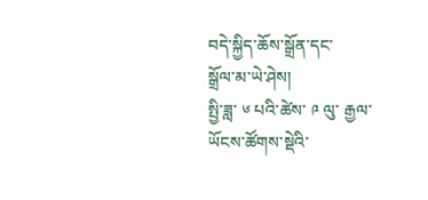བདེ་སྐྱིད་ཆོས་སྒྲོན་དང་
སྒྲོལ་མ་ཡེ་ཤེས།
སྤྱི་ཟླ་ ༦ པའི་ཚེས་ ༩ ལུ་ རྒྱལ་ཡོངས་ཚོགས་སྡེའི་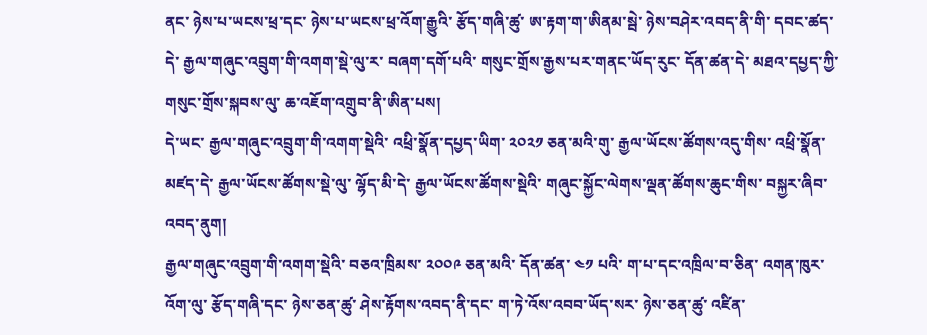ནང་ ཉེས་པ་ཡངས་ཕྲ་དང་ ཉེས་པ་ཡངས་ཕྲ་འོག་རྒྱུའི་ རྩོད་གཞི་ཚུ་ ཨ་རྟག་ག་ཨིནམ་སྦེ་ ཉེས་བཤེར་འབད་ནི་གི་ དབང་ཚད་དེ་ རྒྱལ་གཞུང་འབྲུག་གི་འགག་སྡེ་ལུ་ར་ བཞག་དགོ་པའི་ གསུང་གྲོས་རྒྱས་པར་གནང་ཡོད་རུང་ དོན་ཚན་དེ་ མཐའ་དཔྱད་ཀྱི་ གསུང་གྲོས་སྐབས་ལུ་ ཆ་འཇོག་འགྲུབ་ནི་ཨིན་པས།
དེ་ཡང་ རྒྱལ་གཞུང་འབྲུག་གི་འགག་སྡེའི་ འཕྲི་སྣོན་དཔྱད་ཡིག་ ༢༠༢༡ ཅན་མའི་གུ་ རྒྱལ་ཡོངས་ཚོགས་འདུ་གིས་ འཕྲི་སྣོན་མཛད་དེ་ རྒྱལ་ཡོངས་ཚོགས་སྡེ་ལུ་ ལྷོད་མི་དེ་ རྒྱལ་ཡོངས་ཚོགས་སྡེའི་ གཞུང་སྐྱོང་ལེགས་ལྡན་ཚོགས་ཆུང་གིས་ བསྐྱར་ཞིབ་འབད་ནུག།
རྒྱལ་གཞུང་འབྲུག་གི་འགག་སྡེའི་ བཅའ་ཁྲིམས་ ༢༠༠༩ ཅན་མའི་ དོན་ཚན་ ༤༡ པའི་ ག་པ་དང་འཁྲིལ་བ་ཅིན་ འགན་ཁུར་འོག་ལུ་ རྩོད་གཞི་དང་ ཉེས་ཅན་ཚུ་ ཤེས་རྟོགས་འབད་ནི་དང་ ག་ཏེ་འོས་འབབ་ཡོད་སར་ ཉེས་ཅན་ཚུ་ འཛིན་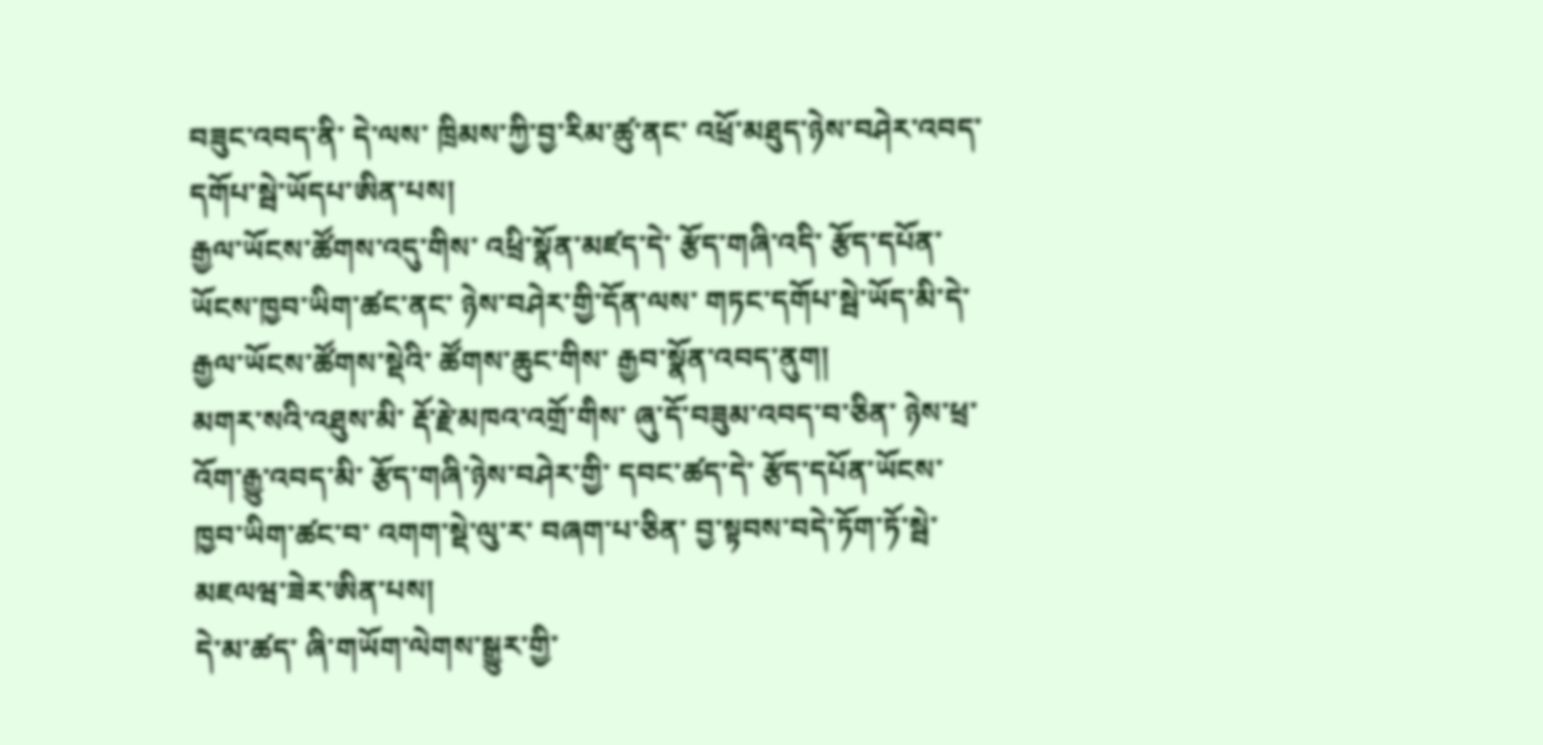བཟུང་འབད་ནི་ དེ་ལས་ ཁྲིམས་ཀྱི་བྱ་རིམ་ཚུ་ནང་ འཕྲོ་མཐུད་ཉེས་བཤེར་འབད་དགོཔ་སྦེ་ཡོདཔ་ཨིན་པས།
རྒྱལ་ཡོངས་ཚོགས་འདུ་གིས་ འཕྲི་སྣོན་མཛད་དེ་ རྩོད་གཞི་འདི་ རྩོད་དཔོན་ཡོངས་ཁྱབ་ཡིག་ཚང་ནང་ ཉེས་བཤེར་གྱི་དོན་ལས་ གཏང་དགོཔ་སྦེ་ཡོད་མི་དེ་ རྒྱལ་ཡོངས་ཚོགས་སྡེའི་ ཚོགས་ཆུང་གིས་ རྒྱབ་སྣོན་འབད་ནུག།
མགར་སའི་འཐུས་མི་ རྡོ་རྗེ་མཁའ་འགྲོ་གིས་ ཞུ་དོ་བཟུམ་འབད་བ་ཅིན་ ཉེས་ཕྲ་འོག་རྒྱུ་འབད་མི་ རྩོད་གཞི་ཉེས་བཤེར་གྱི་ དབང་ཚད་དེ་ རྩོད་དཔོན་ཡོངས་ཁྱབ་ཡིག་ཚང་བ་ འགག་སྡེ་ལུ་ར་ བཞག་པ་ཅིན་ བྱ་སྟབས་བདེ་ཏོག་ཏོ་སྦེ་ མཇལཝ་ཟེར་ཨིན་པས།
དེ་མ་ཚད་ ཞི་གཡོག་ལེགས་སྒྱུར་གྱི་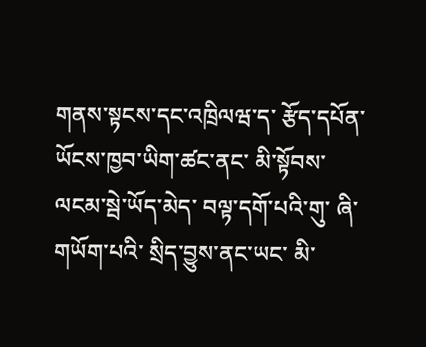གནས་སྟངས་དང་འཁྲིལཝ་ད་ རྩོད་དཔོན་ཡོངས་ཁྱབ་ཡིག་ཚང་ནང་ མི་སྟོབས་ལངམ་སྦེ་ཡོད་མེད་ བལྟ་དགོ་པའི་གུ་ ཞི་གཡོག་པའི་ སྲིད་བྱུས་ནང་ཡང་ མི་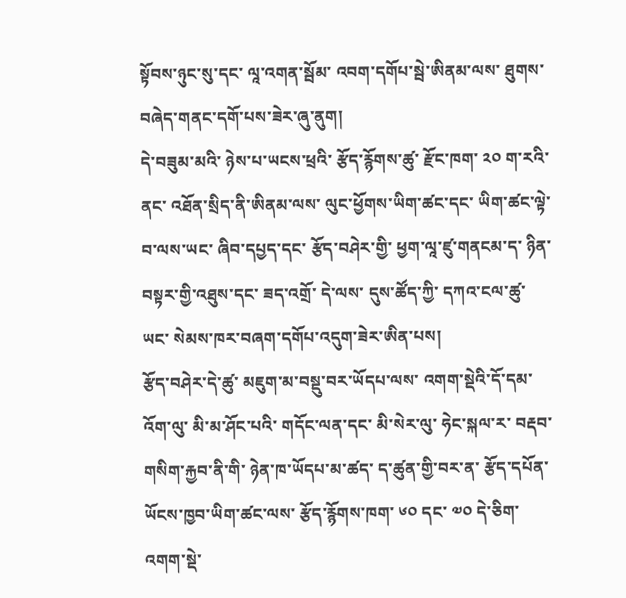སྟོབས་ཉུང་སུ་དང་ ལཱ་འགན་སྦོམ་ འབག་དགོཔ་སྦེ་ཨིནམ་ལས་ ཐུགས་བཞེད་གནང་དགོ་པས་ཟེར་ཞུ་ནུག།
དེ་བཟུམ་མའི་ ཉེས་པ་ཡངས་ཕྲའི་ རྩོད་རྙོགས་ཚུ་ རྫོང་ཁག་ ༢༠ ག་རའི་ནང་ འཐོན་སྲིད་ནི་ཨིནམ་ལས་ ལུང་ཕྱོགས་ཡིག་ཚང་དང་ ཡིག་ཚང་ལྟེ་བ་ལས་ཡང་ ཞིབ་དཔྱད་དང་ རྩོད་བཤེར་གྱི་ ཕྱག་ལཱ་ཛུ་གནངམ་ད་ ཉིན་བསྟར་གྱི་འཐུས་དང་ ཟད་འགྲོ་ དེ་ལས་ དུས་ཚོད་ཀྱི་ དཀའ་ངལ་ཚུ་ཡང་ སེམས་ཁར་བཞག་དགོཔ་འདུག་ཟེར་ཨིན་པས།
རྩོད་བཤེར་དེ་ཚུ་ མཇུག་མ་བསྡུ་བར་ཡོདཔ་ལས་ འགག་སྡེའི་དོ་དམ་འོག་ལུ་ མི་མ་ཤོང་པའི་ གདོང་ལན་དང་ མི་སེར་ལུ་ ཧེང་སྐལ་ར་ བརྡབ་གསིག་རྐྱབ་ནི་གི་ ཉེན་ཁ་ཡོདཔ་མ་ཚད་ ད་ཚུན་གྱི་བར་ན་ རྩོད་དཔོན་ཡོངས་ཁྱབ་ཡིག་ཚང་ལས་ རྩོད་རྙོགས་ཁག་ ༦༠ དང་ ༧༠ དེ་ཅིག་ འགག་སྡེ་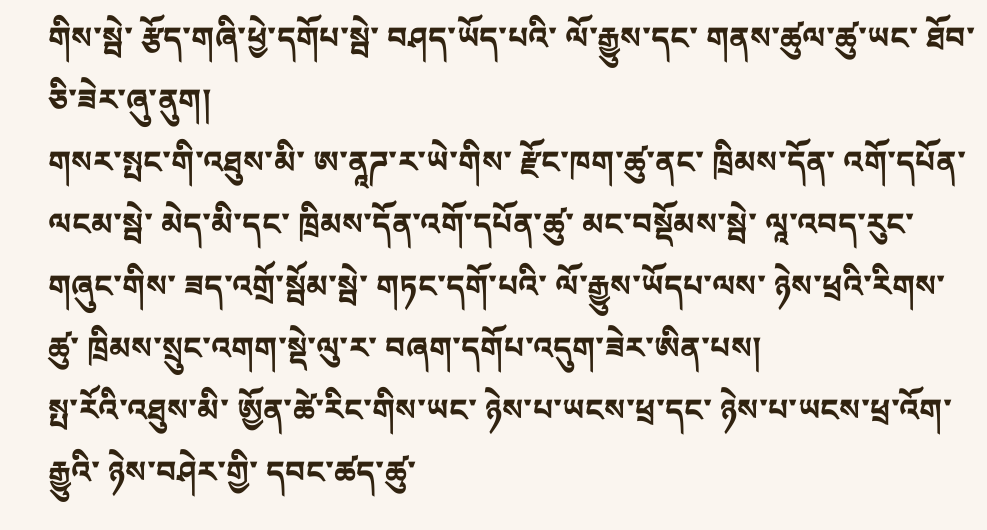གིས་སྦེ་ རྩོད་གཞི་ཕྱེ་དགོཔ་སྦེ་ བཤད་ཡོད་པའི་ ལོ་རྒྱུས་དང་ གནས་ཚུལ་ཚུ་ཡང་ ཐོབ་ཅི་ཟེར་ཞུ་ནུག།
གསར་སྤང་གི་འཐུས་མི་ ཨ་ནཱཌ་ར་ཡེ་གིས་ རྫོང་ཁག་ཚུ་ནང་ ཁྲིམས་དོན་ འགོ་དཔོན་ལངམ་སྦེ་ མེད་མི་དང་ ཁྲིམས་དོན་འགོ་དཔོན་ཚུ་ མང་བསྡོམས་སྦེ་ ལཱ་འབད་རུང་ གཞུང་གིས་ ཟད་འགྲོ་སྦོམ་སྦེ་ གཏང་དགོ་པའི་ ལོ་རྒྱུས་ཡོདཔ་ལས་ ཉེས་ཕྲའི་རིགས་ཚུ་ ཁྲིམས་སྲུང་འགག་སྡེ་ལུ་ར་ བཞག་དགོཔ་འདུག་ཟེར་ཨིན་པས།
སྤ་རོའི་འཐུས་མི་ ཨྱོན་ཚེ་རིང་གིས་ཡང་ ཉེས་པ་ཡངས་ཕྲ་དང་ ཉེས་པ་ཡངས་ཕྲ་འོག་རྒྱུའི་ ཉེས་བཤེར་གྱི་ དབང་ཚད་ཚུ་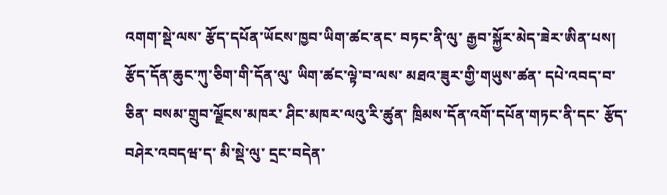འགག་སྡེ་ལས་ རྩོད་དཔོན་ཡོངས་ཁྱབ་ཡིག་ཚང་ནང་ བཏང་ནི་ལུ་ རྒྱབ་སྐྱོར་མེད་ཟེར་ཨིན་པས།
རྩོད་དོན་ཆུང་ཀུ་ཅིག་གི་དོན་ལུ་ ཡིག་ཚང་ལྟེ་བ་ལས་ མཐའ་ཟུར་གྱི་གཡུས་ཚན་ དཔེ་འབད་བ་ཅིན་ བསམ་གྲུབ་ལྗོངས་མཁར་ ཤིང་མཁར་ལའུ་རི་ཚུན་ ཁྲིམས་དོན་འགོ་དཔོན་གཏང་ནི་དང་ རྩོད་བཤེར་འབདཝ་ད་ མི་སྡེ་ལུ་ དྲང་བདེན་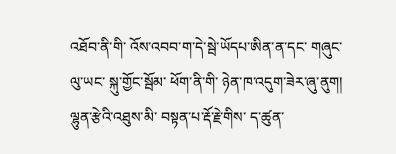འཐོབ་ནི་གི་ འོས་འབབ་ག་དེ་སྦེ་ཡོདཔ་ཨིན་ན་དང་ གཞུང་ལུ་ཡང་ སྐུ་གྱོང་སྦོམ་ ཕོག་ནི་གི་ ཉེན་ཁ་འདུག་ཟེར་ཞུ་ནུག།
ལྷུན་རྩེའི་འཐུས་མི་ བསྟན་པ་རྡོ་རྗེ་གིས་ ད་ཚུན་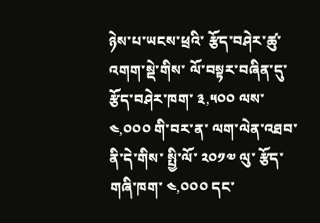ཉེས་པ་ཡངས་ཕྲའི་ རྩོད་བཤེར་ཚུ་ འགག་སྡེ་གིས་ ལོ་བསྟར་བཞིན་དུ་ རྩོད་བཤེར་ཁག་ ༣,༥༠༠ ལས་ ༤,༠༠༠ གི་བར་ན་ ལག་ལེན་འཐབ་ནི་དེ་གིས་ སྤྱི་ལོ་ ༢༠༡༧ ལུ་ རྩོད་གཞི་ཁག་ ༤,༠༠༠ དང་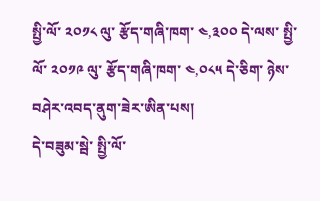སྤྱི་ལོ་ ༢༠༡༨ ལུ་ རྩོད་གཞི་ཁག་ ༤,༣༠༠ དེ་ལས་ སྤྱི་ལོ་ ༢༠༡༩ ལུ་ རྩོད་གཞི་ཁག་ ༤,༠༨༥ དེ་ཅིག་ ཉེས་བཤེར་འབད་ནུག་ཟེར་ཨིན་པས།
དེ་བཟུམ་སྦེ་ སྤྱི་ལོ་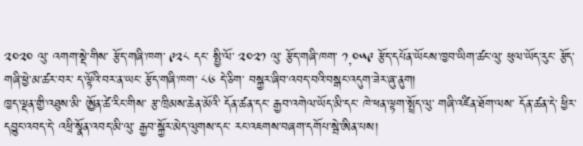༢༠༢༠ ལུ་ འགག་སྡེ་གིས་ རྩོད་གཞི་ཁག་ ༩༢༨ དང་ སྤྱི་ལོ་ ༢༠༢༡ ལུ་ རྩོད་གཞི་ཁག་ ༡,༠༥༩ རྩོད་དཔོན་ཡོངས་ཁྱབ་ཡིག་ཚང་ལུ་ ཕུལ་ཡོད་རུང་ རྩོད་གཞི་ཕྱེ་མ་ཚར་བར་ ད་ལྟོའི་བར་ན་ཡང་ རྩོད་གཞི་ཁག་ ༨༦ དེ་ཅིག་ བསྐྱར་ཞིབ་འབད་བའི་བསྒང་འདུག་ཟེར་ཞུ་ནུག།
ཁྱད་ལྡན་གྱི་འཐུས་མི་ ཨྱོན་ཚེ་རིང་གིས་ རྩ་ཁྲིམས་ཆེན་མོའི་ དོན་ཚན་དང་ རྒྱབ་འགེལ་ཡོད་མི་དང་ ཁེ་ཕན་ལྟག་སྤྲོད་ལུ་ གཞི་འཛིན་ཐོག་ལས་ དོན་ཚན་དེ་ ཕྱིར་དབྱུང་འབད་དེ་ འཕྲི་སྣོན་འབད་མི་ལུ་ རྒྱབ་སྐྱོར་མེད་ལུགས་དང་ རང་འཇགས་བཞག་དགོཔ་སྦེ་ཨིན་པས།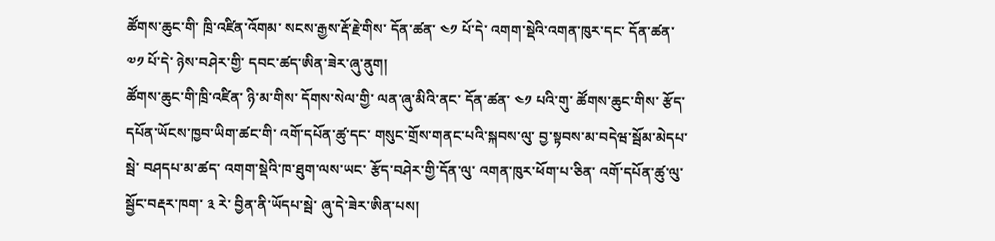ཚོགས་ཆུང་གི་ ཁྲི་འཛིན་འོགམ་ སངས་རྒྱས་རྡོ་རྗེ་གིས་ དོན་ཚན་ ༤༡ པོ་དེ་ འགག་སྡེའི་འགན་ཁུར་དང་ དོན་ཚན་ ༧༡ པོ་དེ་ ཉེས་བཤེར་གྱི་ དབང་ཚད་ཨིན་ཟེར་ཞུ་ནུག།
ཚོགས་ཆུང་གི་ཁྲི་འཛིན་ ཉི་མ་གིས་ དོགས་སེལ་གྱི་ ལན་ཞུ་མིའི་ནང་ དོན་ཚན་ ༤༡ པའི་གུ་ ཚོགས་ཆུང་གིས་ རྩོད་དཔོན་ཡོངས་ཁྱབ་ཡིག་ཚང་གི་ འགོ་དཔོན་ཚུ་དང་ གསུང་གྲོས་གནང་པའི་སྐབས་ལུ་ བྱ་སྟབས་མ་བདེཝ་སྦོམ་མེདཔ་སྦེ་ བཤདཔ་མ་ཚད་ འགག་སྡེའི་ཁ་ཐུག་ལས་ཡང་ རྩོད་བཤེར་གྱི་དོན་ལུ་ འགན་ཁུར་ཕོག་པ་ཅིན་ འགོ་དཔོན་ཚུ་ལུ་ སྦྱོང་བརྡར་ཁག་ ༣ རེ་ བྱིན་ནི་ཡོདཔ་སྦེ་ ཞུ་དེ་ཟེར་ཨིན་པས།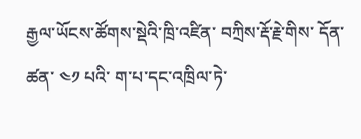རྒྱལ་ཡོངས་ཚོགས་སྡེའི་ཁྲི་འཛིན་ བཀྲིས་རྡོ་རྗེ་གིས་ དོན་ཚན་ ༤༡ པའི་ ག་པ་དང་འཁྲིལ་ཏེ་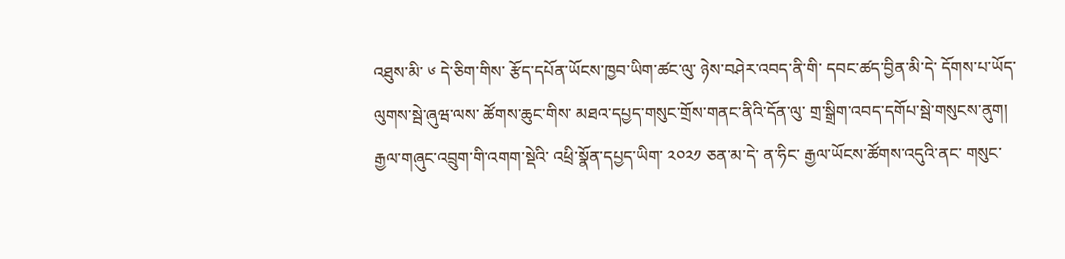འཐུས་མི་ ༦ དེ་ཅིག་གིས་ རྩོད་དཔོན་ཡོངས་ཁྱབ་ཡིག་ཚང་ལུ་ ཉེས་བཤེར་འབད་ནི་གི་ དབང་ཚད་བྱིན་མི་དེ་ དོགས་པ་ཡོད་ལུགས་སྦེ་ཞུཝ་ལས་ ཚོགས་ཆུང་གིས་ མཐའ་དཔྱད་གསུང་གྲོས་གནང་ནིའི་དོན་ལུ་ གྲ་སྒྲིག་འབད་དགོཔ་སྦེ་གསུངས་ནུག།
རྒྱལ་གཞུང་འབྲུག་གི་འགག་སྡེའི་ འཕྲི་སྣོན་དཔྱད་ཡིག་ ༢༠༢༡ ཅན་མ་དེ་ ན་ཧིང་ རྒྱལ་ཡོངས་ཚོགས་འདུའི་ནང་ གསུང་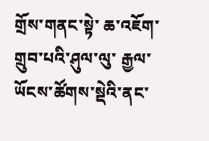གྲོས་གནང་སྟེ་ ཆ་འཇོག་གྲུབ་པའི་ཤུལ་ལུ་ རྒྱལ་ཡོངས་ཚོགས་སྡེའི་ནང་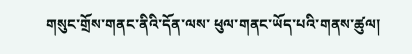གསུང་གྲོས་གནང་ནིའི་དོན་ལས་ ཕུལ་གནང་ཡོད་པའི་གནས་ཚུལ།